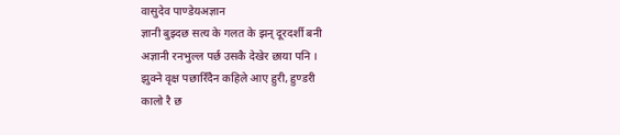वासुदेव पाण्डेयअज्ञान
ज्ञानी बुझ्दछ सत्य के गलत के झन् दूरदर्शी बनी
अज्ञानी रनभुल्ल पर्छ उसकै देखेर छाया पनि ।
झुक्ने वृक्ष पछारिँदैन कहिले आए हुरी, हुण्डरी
कालो रै छ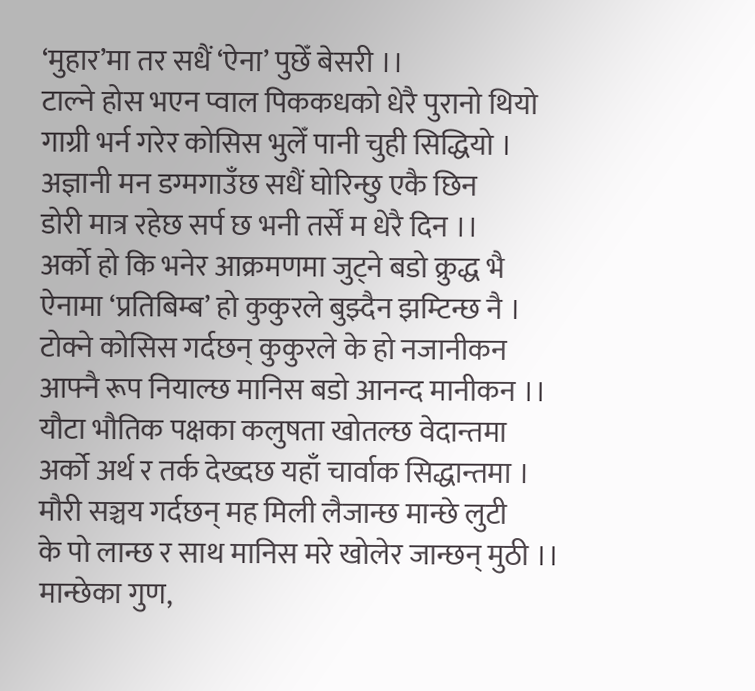‘मुहार’मा तर सधैं ‘ऐना’ पुछेँ बेसरी ।।
टाल्ने होस भएन प्वाल पिककधको धेरै पुरानो थियो
गाग्री भर्न गरेर कोसिस भुलेँ पानी चुही सिद्धियो ।
अज्ञानी मन डग्मगाउँछ सधैं घोरिन्छु एकै छिन
डोरी मात्र रहेछ सर्प छ भनी तर्सें म धेरै दिन ।।
अर्को हो कि भनेर आक्रमणमा जुट्ने बडो क्रुद्ध भै
ऐनामा ‘प्रतिबिम्ब’ हो कुकुरले बुझ्दैन झम्टिन्छ नै ।
टोक्ने कोसिस गर्दछन् कुकुरले के हो नजानीकन
आफ्नै रूप नियाल्छ मानिस बडो आनन्द मानीकन ।।
यौटा भौतिक पक्षका कलुषता खोतल्छ वेदान्तमा
अर्को अर्थ र तर्क देख्दछ यहाँ चार्वाक सिद्धान्तमा ।
मौरी सञ्चय गर्दछन् मह मिली लैजान्छ मान्छे लुटी
के पो लान्छ र साथ मानिस मरे खोलेर जान्छन् मुठी ।।
मान्छेका गुण,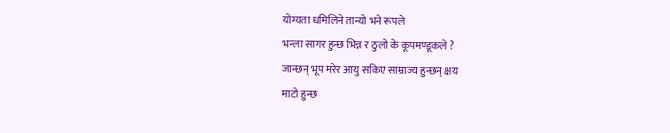योग्यता धमिलिने तान्यो भने रूपले
भन्ला सागर हुन्छ भिन्न र ठुलो के कूपमण्डूकले ?
जान्छन् भूप मरेर आयु सकिए साम्राज्य हुन्छन् क्षय
माटो हुन्छ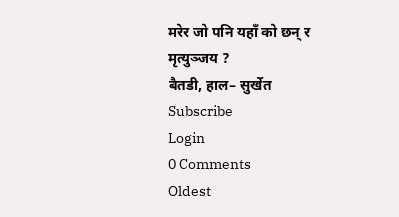मरेर जो पनि यहाँ को छन् र मृत्युञ्जय ?
बैतडी, हाल– सुर्खेत
Subscribe
Login
0 Comments
Oldest